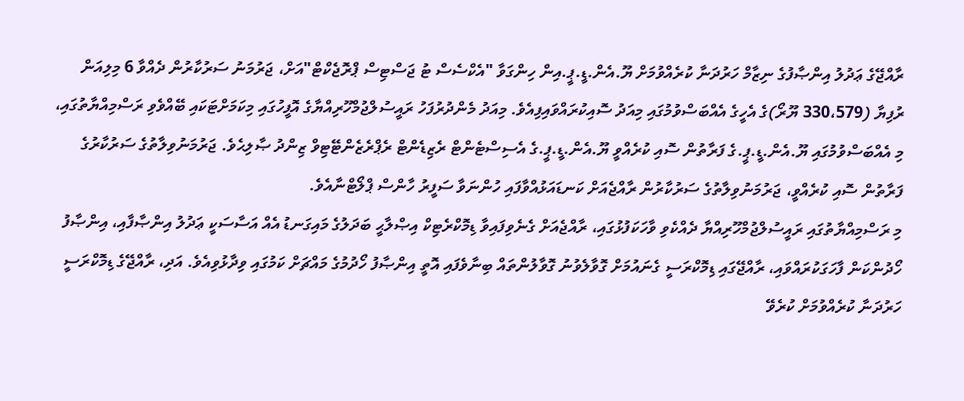ރާއްޖޭގެ ޢަދުލު އިންޞާފުގެ ނިޒާމް ހަރުދަނާ ކުރެއްވުމަށް ޔޫ.އެން.ޑީ.ޕީ.އިން ހިންގަވާ "އެކްސެސް ޓު ޖަސްޓިސް ޕްރޮޖެކްޓް"އަށް، ޖަރުމަނު ސަރުކާރުން ދެއްވާ 6 މިލިއަން ރުފިޔާ (330،579 ޔޫރޯ)ގެ އެހީގެ އެއްބަސްވުމުގައި މިއަދު ސޮއިކުރައްވައިފިއެވެ. މިއަދު މެންދުރުފަހު ރައީސުލްޖުމްހޫރިއްޔާގެ އޮފީހުގައި މިކަމަށްޓަކައި ބޭއްވެވި ރަސްމިއްޔާތުގައި، މި އެއްބަސްވުމުގައި ޔޫ.އެން.ޑީ.ޕީ.ގެ ފަރާތުން ސޮއި ކުރެއްވީ ޔޫ.އެން.ޑީ.ޕީ.ގެ އެސިސްޓެންޓް ރެޒިޑެންޓް ރެޕްރެޒެންޓޭޓިވް ޒިންދު ޞާލިޙެވެ. ޖަރުމަނުވިލާތުގެ ސަރުކާރުގެ ފަރާތުން ސޮއި ކުރެއްވީ، ޖަރުމަނުވިލާތުގެ ސަރުކާރުން ރާއްޖެއަށް ކަނޑައަޅުއްވާފައި ހުންނަވާ ސަފީރު ހާންސް ޕްލޯޓްނާއެވެ.
މި ރަސްމިއްޔާތުގައި ރައީސުލްޖުމްހޫރިއްޔާ ދެއްކެވި ވާހަކަފުޅުގައި، ރާއްޖެއަށް ގެނެވިފައިވާ ޑިމޮކްރެޓިކް އިޞްލާޙީ ބަދަލުގެ މައިގަނޑު އެއް އަސާސަކީ ޢަދުލު އިންޞާފާއި، އިންޞާފު ހޯދުންކަން ފާހަގަކުރައްވައި، ރާއްޖޭގައި ޑިމޮކްރަސީ ގެނައުމަށް ގޮވާލެވުނު ގޮވާލުންތައް ބިނާވެފައި އޮތީ އިންޞާފު ހޯދުމުގެ މައްޗަށް ކަމުގައި ވިދާޅުވިއެވެ. އަދި، ރާއްޖޭގެ ޑިމޮކްރަސީ ހަރުދަނާ ކުރެއްވުމަށް ކުރެވޭ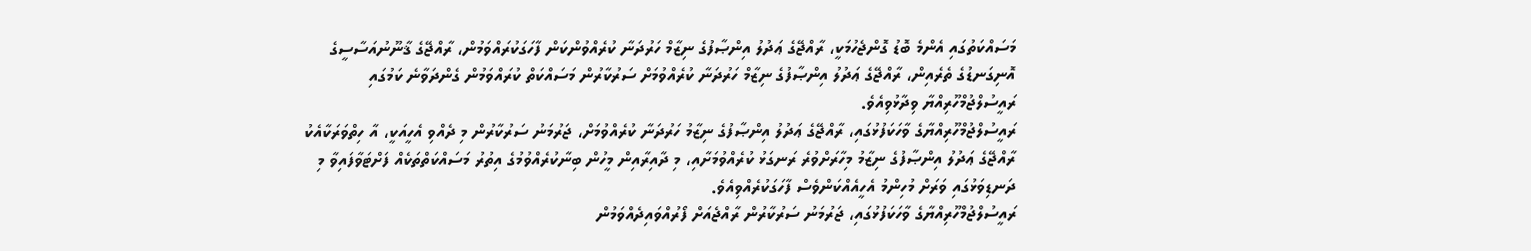މަސައްކަތުގައި އެންމެ ބޮޑު ގޮންޖެހުމަކީ، ރާއްޖޭގެ ޢަދުލު އިންޞާފުގެ ނިޒާމް ހަރުދަނާ ކުރެއްވުންކަން ފާހަގަކުރައްވަމުން، ރާއްޖޭގެ ޤާނޫނުއަސާސީގެ އޮނިގަނޑުގެ ތެރެއިން، ރާއްޖޭގެ ޢަދުލު އިންޞާފުގެ ނިޒާމް ހަރުދަނާ ކުރެއްވުމަށް ސަރުކާރުން މަސައްކަތް ކުރައްވަމުން ގެންދަވާނެ ކަމުގައި ރައީސުލްޖުމްހޫރިއްޔާ ވިދާޅުވިއެވެ.
ރައީސުލްޖުމްހޫރިއްޔާގެ ވާހަކަފުޅުގައި، ރާއްޖޭގެ ޢަދުލު އިންޞާފުގެ ނިޒާމު ހަރުދަނާ ކުރެއްވުމަށް، ޖަރުމަނު ސަރުކާރުން މި ދެއްވި އެހީއަކީ، އާ ހިތްވަރަކާއެކު ރާއްޖޭގެ ޢަދުލު އިންޞާފުގެ ނިޒާމު މިހާރަށްވުރެ ރަނގަޅު ކުރެއްވުމަށާއި، މި ދާއިރާއިން މީހުން ބިނާކުރެއްވުމުގެ އިތުރު މަސައްކަތްތަކެއް ފަށްޓަވާފައިވާ މި ދަނޑިވަޅުގައި ވަރަށް މުހިންމު އެހީއެއްކަންވެސް ފާހަގަކުރެއްވިއެވެ.
ރައީސުލްޖުމްހޫރިއްޔާގެ ވާހަކަފުޅުގައި، ޖަރުމަނު ސަރުކާރުން ރާއްޖެއަށް ފޯރުއްވައިދެއްވަމުން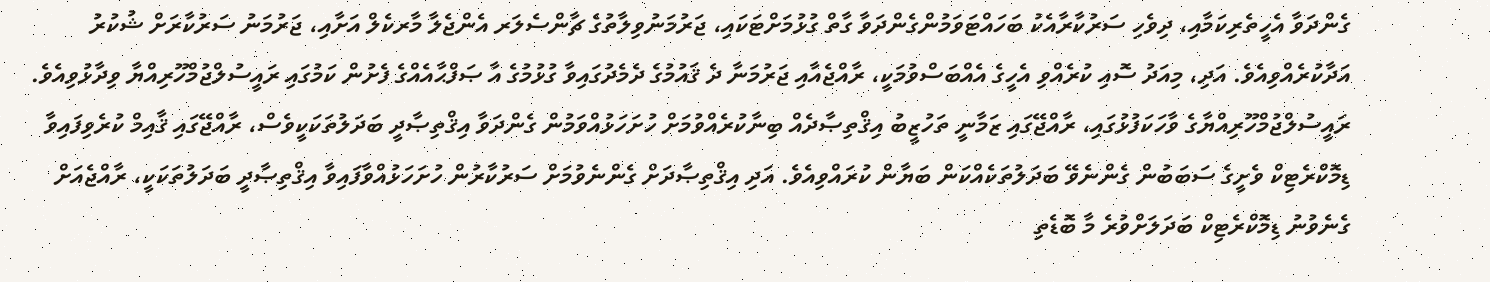ގެންދަވާ އެހީތެރިކަމާއި، ދިވެހި ސަރުކާރާއެކު ބަހައްޓަވަމުންގެންދަވާ ގާތް ގުޅުމަށްޓަކައި، ޖަރުމަނުވިލާތުގެ ޗާންސެލަރ އެންޖެލާ މާރކެލް އަށާއި، ޖަރުމަނު ސަރުކާރަށް ޝުކުރު އަދާކުރެއްވިއެވެ. އަދި، މިއަދު ސޮއި ކުރެއްވި އެހީގެ އެއްބަސްވުމަކީ، ރާއްޖެއާއި ޖަރުމަނާ ދެ ޤައުމުގެ ދެމެދުގައިވާ ގުޅުމުގެ އާ ޞަފްޙާއެއްގެ ފެށުން ކަމުގައި ރައީސުލްޖުމްހޫރިއްޔާ ވިދާޅުވިއެވެ.
ރައީސުލްޖުމްހޫރިއްޔާގެ ވާހަކަފުޅުގައި، ރާއްޖޭގައި ޒަމާނީ ތަހުޒީބު އިޤްތިޞާދެއް ބިނާކުރެއްވުމަށް ހުށަހަޅުއްވަމުން ގެންދަވާ އިޤްތިޞާދީ ބަދަލުތަކަކީވެސް، ރާއްޖޭގައި ޤާއިމް ކުރެވިފައިވާ ޑިމޮކްރެޓިކް ވެށީގެ ސަބަބުން ގެންނެވޭ ބަދަލުތަކެއްކަން ބަޔާން ކުރައްވިއެވެ. އަދި އިޤްތިޞާދަށް ގެންނެވުމަށް ސަރުކާރުން ހުށަހަޅުއްވާފައިވާ އިޤްތިޞާދީ ބަދަލުތަކަކީ، ރާއްޖެއަށް ގެނެވުނު ޑިމޮކްރެޓިކް ބަދަލަށްވުރެ މާ ބޮޑެތި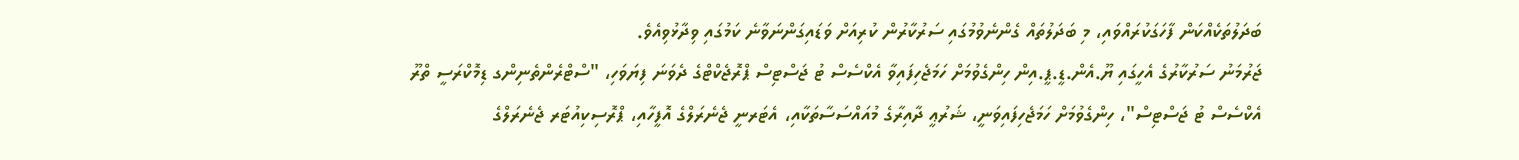ބަދަލުތަކެއްކަން ފާހަގަކުރައްވައި، މި ބަދަލުތައް ގެންނެވުމުގައި ސަރުކާރުން ކުރިއަށް ވަޑައިގަންނަވާނެ ކަމުގައި ވިދާޅުވިއެވެ.
ޖަރުމަނު ސަރުކާރުގެ އެހީގައި ޔޫ.އެން.ޑީ.ޕީ.އިން ހިންގެވުމަށް ހަމަޖެހިފައިވާ އެކްސެސް ޓު ޖަސްޓިސް ޕްރޮޖެކްޓްގެ ދެވަނަ ފިޔަވަހި، "ސްޓްރެންތެނިންގ ޑިމޮކްރަސީ ތްރޫ އެކްސެސް ޓު ޖަސްޓިސް"، ހިންގެވުމަށް ހަމަޖެހިފައިވަނީ، ޝަރުޢީ ދާއިރާގެ މުއައްސަސާތަކާއި، އެޓަރނީ ޖެނެރަލްގެ އޮފީހާއި، ޕްރޮސިކިއުޓަރ ޖެނެރަލްގެ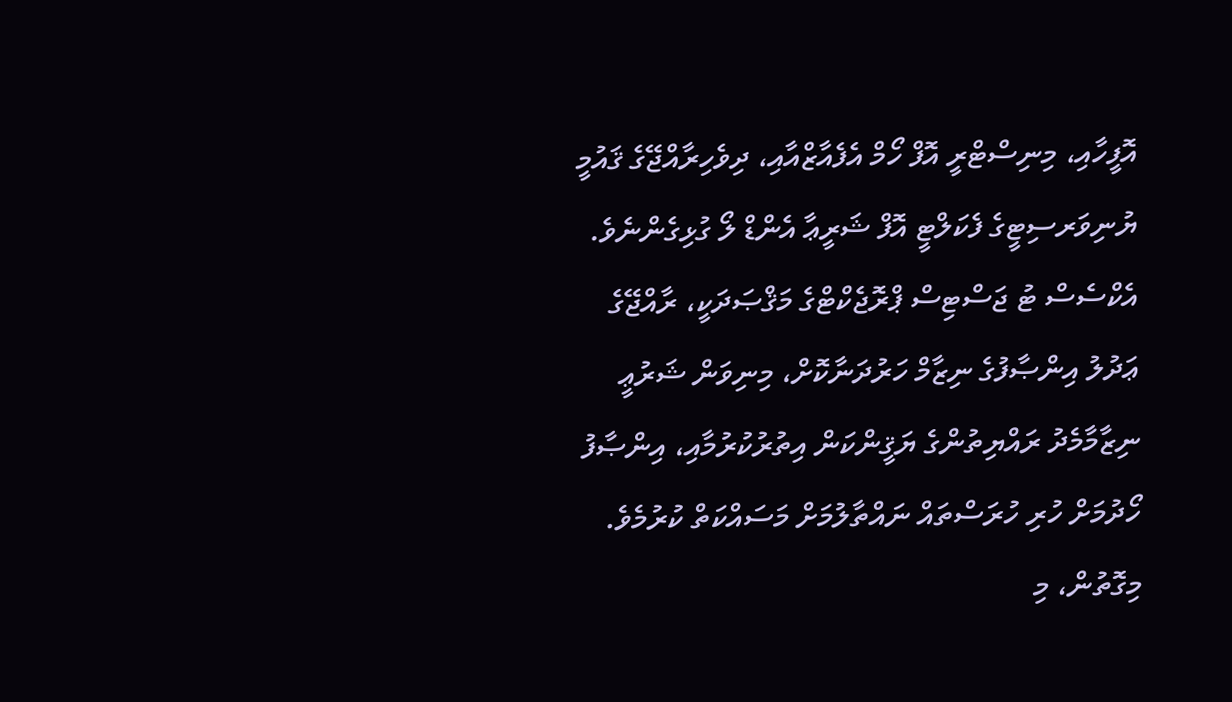އޮފީހާއި، މިނިސްޓްރީ އޮފް ހޯމް އެފެއާޒްއާއި، ދިވެހިރާއްޖޭގެ ޤައުމީ ޔުނިވަރސިޓީގެ ފެކަލްޓީ އޮފް ޝަރީޢާ އެންޑް ލޯ ގުޅިގެންނެވެ.
އެކްސެސް ޓު ޖަސްޓިސް ޕްރޮޖެކްޓްގެ މަޤްޞަދަކީ، ރާއްޖޭގެ ޢަދުލު އިންޞާފުގެ ނިޒާމް ހަރުދަނާކޮށް، މިނިވަން ޝަރުޢީ ނިޒާމާމެދު ރައްޔިތުންގެ ޔަޤީންކަން އިތުރުކުރުމާއި، އިންޞާފު ހޯދުމަށް ހުރި ހުރަސްތައް ނައްތާލުމަށް މަސައްކަތް ކުރުމެވެ. މިގޮތުން، މި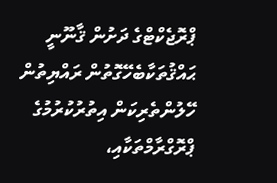ޕްރޮޖެކްޓްގެ ދަށުން ޤާނޫނީ ޙައްޤުތަކާބެހޭގޮތުން ރައްޔިތުން ހޭލުންތެރިކަން އިތުރުކުރުމުގެ ޕްރޮގްރާމްތަކާއި،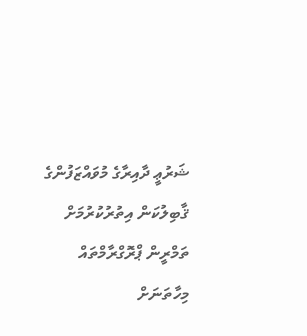ޝަރުޢީ ދާއިރާގެ މުވައްޒަފުންގެ ޤާބިލުކަން އިތުރުކުރުމަށް ތަމްރީން ޕްރޮގްރާމްތައް މިހާތަނަށް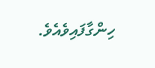ހިންގާފައިވެއެވެ.